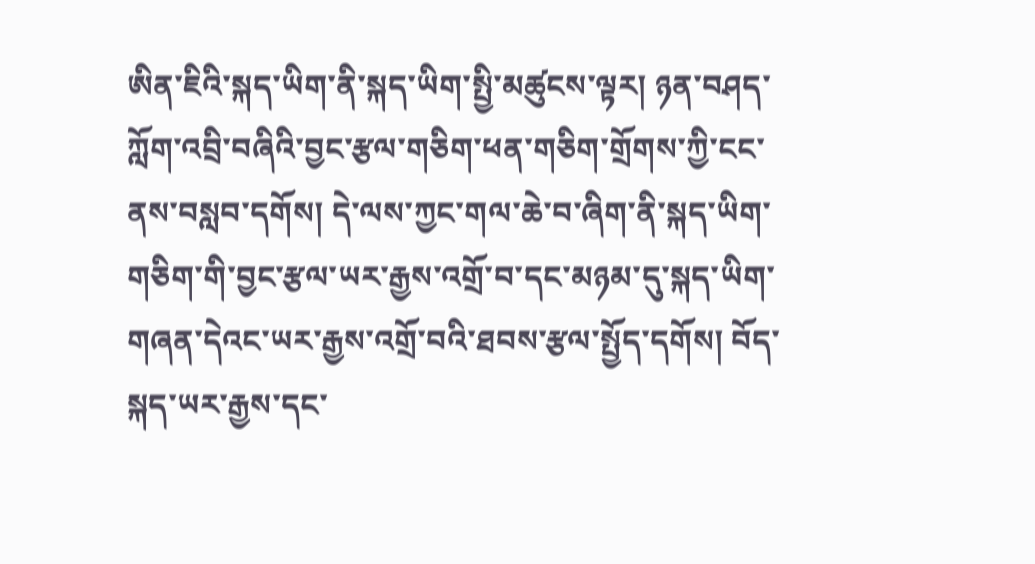ཨིན་ཇིའི་སྐད་ཡིག་ནི་སྐད་ཡིག་སྤྱི་མཚུངས་ལྟར། ཉན་བཤད་ཀློག་འབྲི་བཞིའི་བྱང་རྩལ་གཅིག་ཕན་གཅིག་གྲོགས་ཀྱི་ངང་ནས་བསླབ་དགོས། དེ་ལས་ཀྱང་གལ་ཆེ་བ་ཞིག་ནི་སྐད་ཡིག་གཅིག་གི་བྱང་རྩལ་ཡར་རྒྱས་འགྲོ་བ་དང་མཉམ་དུ་སྐད་ཡིག་གཞན་དེའང་ཡར་རྒྱས་འགྲོ་བའི་ཐབས་རྩལ་སྤྱོད་དགོས། བོད་སྐད་ཡར་རྒྱས་དང་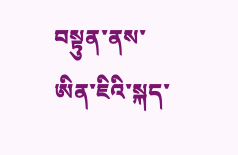བསྟུན་ནས་ཨིན་ཇིའི་སྐད་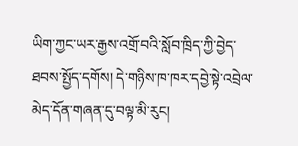ཡིག་ཀྱང་ཡར་རྒྱས་འགྲོ་བའི་སློབ་ཁྲིད་ཀྱི་བྱེད་ཐབས་སྤྱོད་དགོས། དེ་གཉིས་ཁ་ཁར་དབྱེ་སྟེ་འབྲེལ་མེད་དོན་གཞན་དུ་བལྟ་མི་རུང།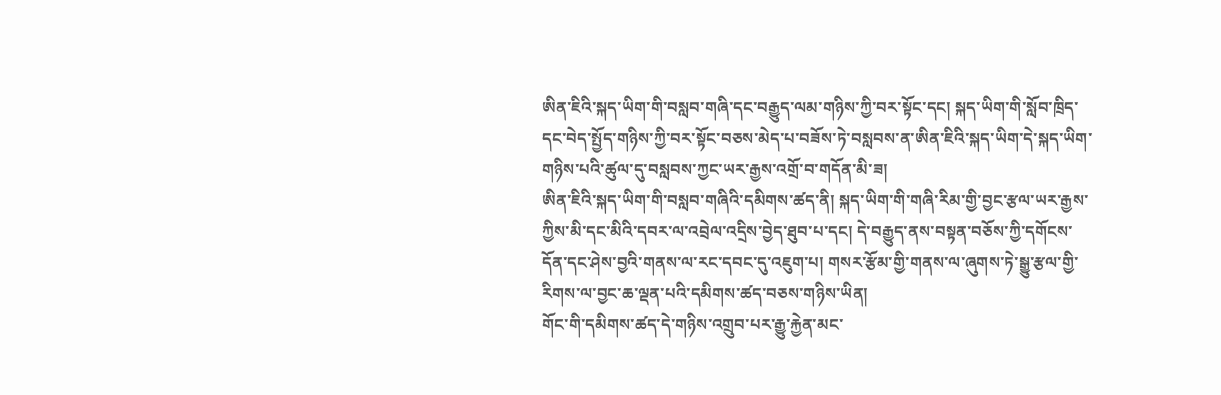ཨིན་ཇིའི་སྐད་ཡིག་གི་བསླབ་གཞི་དང་བརྒྱུད་ལམ་གཉིས་ཀྱི་བར་སྟོང་དང། སྐད་ཡིག་གི་སློབ་ཁྲིད་དང་བེད་སྤྱོད་གཉིས་ཀྱི་བར་སྟོང་བཅས་མེད་པ་བཟོས་ཏེ་བསླབས་ན་ཨིན་ཇིའི་སྐད་ཡིག་དེ་སྐད་ཡིག་གཉིས་པའི་ཚུལ་དུ་བསླབས་ཀྱང་ཡར་རྒྱས་འགྲོ་བ་གདོན་མི་ཟ།
ཨིན་ཇིའི་སྐད་ཡིག་གི་བསླབ་གཞིའི་དམིགས་ཚད་ནི། སྐད་ཡིག་གི་གཞི་རིམ་གྱི་བྱང་རྩལ་ཡར་རྒྱས་ཀྱིས་མི་དང་མིའི་དབར་ལ་འབྲེལ་འདྲིས་བྱེད་ཐུབ་པ་དང། དེ་བརྒྱུད་ནས་བསྟན་བཅོས་ཀྱི་དགོངས་དོན་དང་ཤེས་བྱའི་གནས་ལ་རང་དབང་དུ་འཇུག་པ། གསར་རྩོམ་གྱི་གནས་ལ་ཞུགས་ཏེ་སྒྱུ་རྩལ་གྱི་རིགས་ལ་བྱང་ཆ་ལྡན་པའི་དམིགས་ཚད་བཅས་གཉིས་ཡིན།
གོང་གི་དམིགས་ཚད་དེ་གཉིས་འགྲུབ་པར་རྒྱུ་རྐྱེན་མང་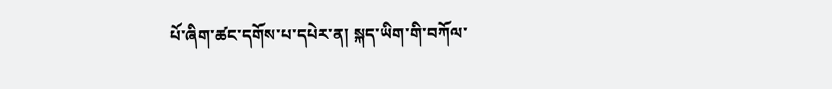པོ་ཞིག་ཚང་དགོས་པ་དཔེར་ན། སྐད་ཡིག་གི་བཀོལ་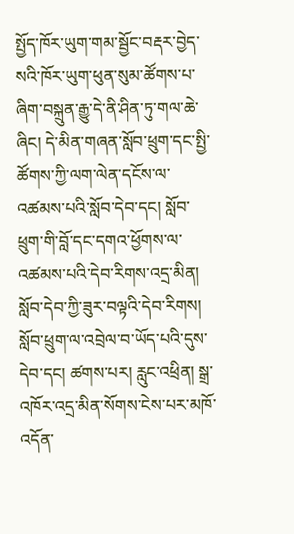སྤྱོད་ཁོར་ཡུག་གམ་སྦྱོང་བརྡར་བྱེད་སའི་ཁོར་ཡུག་ཕུན་སུམ་ཚོགས་པ་ཞིག་བསྐྲུན་རྒྱུ་དེ་ནི་ཤིན་ཏུ་གལ་ཆེ་ཞིང། དེ་མིན་གཞན་སློབ་ཕྲུག་དང་སྤྱི་ཚོགས་ཀྱི་ལག་ལེན་དངོས་ལ་འཚམས་པའི་སློབ་དེབ་དང། སློབ་ཕྲུག་གི་བློ་དང་དགའ་ཕྱོགས་ལ་འཚམས་པའི་དེབ་རིགས་འདྲ་མིན། སློབ་དེབ་ཀྱི་ཟུར་བལྟའི་དེབ་རིགས། སློབ་ཕྲུག་ལ་འབྲེལ་བ་ཡོད་པའི་དུས་དེབ་དང། ཚགས་པར། རླུང་འཕྲིན། སྒྲ་འཁོར་འདྲ་མིན་སོགས་ངེས་པར་མཁོ་འདོན་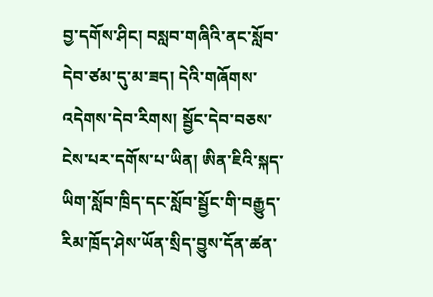བྱ་དགོས་ཤིང། བསླབ་གཞིའི་ནང་སློབ་དེབ་ཙམ་དུ་མ་ཟད། དེའི་གཞོགས་འདེགས་དེབ་རིགས། སྦྱོང་དེབ་བཅས་ངེས་པར་དགོས་པ་ཡིན། ཨིན་ཇིའི་སྐད་ཡིག་སློབ་ཁྲིད་དང་སློབ་སྦྱོང་གི་བརྒྱུད་རིམ་ཁྲོད་ཤེས་ཡོན་སྲིད་བྱུས་དོན་ཚན་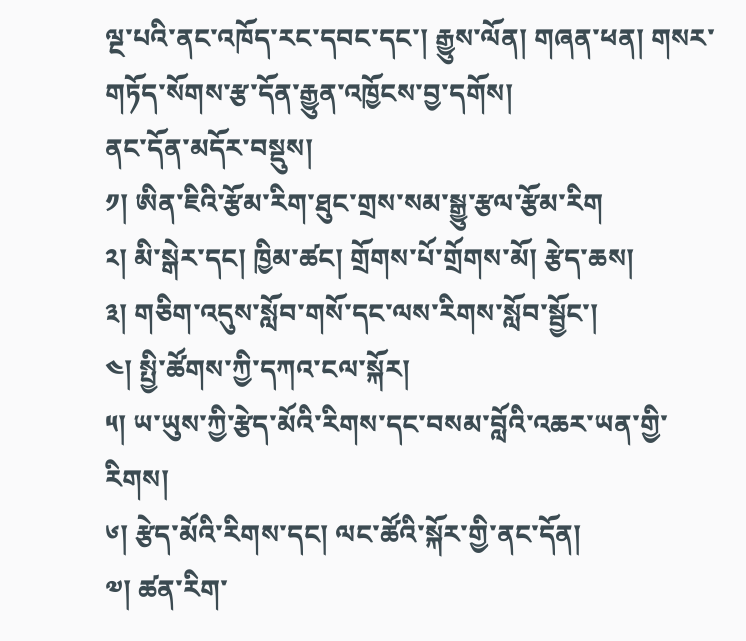ལྔ་པའི་ནང་འཁོད་རང་དབང་དང་། རྒྱུས་ལོན། གཞན་ཕན། གསར་གཏོད་སོགས་རྩ་དོན་རྒྱུན་འཁྱོངས་བྱ་དགོས།
ནང་དོན་མདོར་བསྡུས།
༡། ཨིན་ཇིའི་རྩོམ་རིག་ཐུང་གྲས་སམ་སྒྱུ་རྩལ་རྩོམ་རིག
༢། མི་སྒེར་དང། ཁྱིམ་ཚང། གྲོགས་པོ་གྲོགས་མོ། རྩེད་ཆས།
༣། གཅིག་འདུས་སློབ་གསོ་དང་ལས་རིགས་སློབ་སྦྱོང་།
༤། སྤྱི་ཚོགས་ཀྱི་དཀའ་ངལ་སྐོར།
༥། ཡ་ཡུས་ཀྱི་རྩེད་མོའི་རིགས་དང་བསམ་བློའི་འཆར་ཡན་གྱི་རིགས།
༦། རྩེད་མོའི་རིགས་དང། ལང་ཚོའི་སྐོར་གྱི་ནང་དོན།
༧། ཚན་རིག་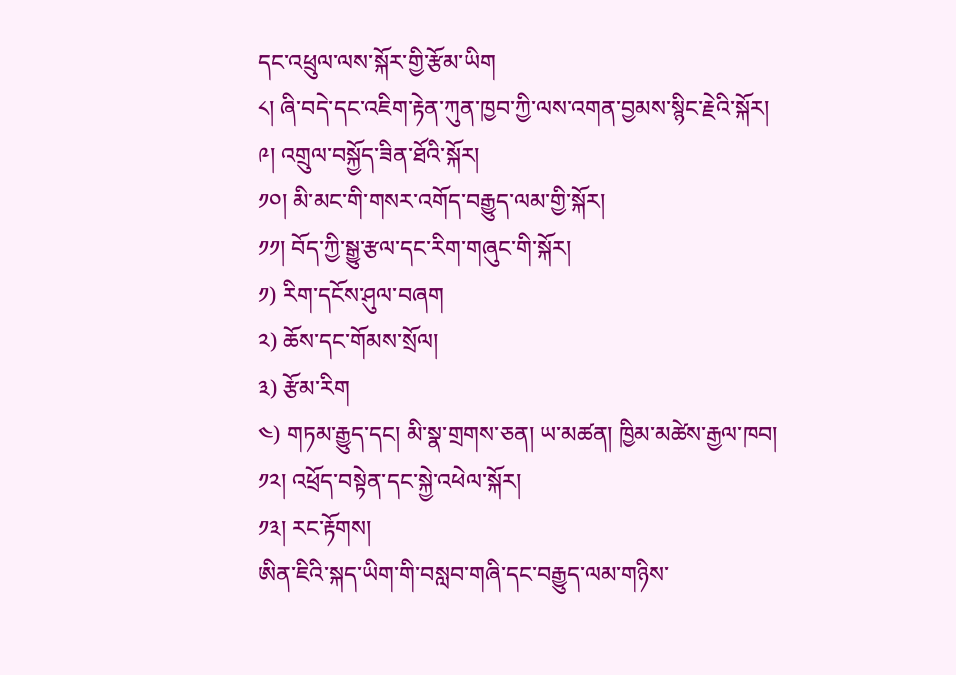དང་འཕྲུལ་ལས་སྐོར་གྱི་རྩོམ་ཡིག
༨། ཞི་བདེ་དང་འཇིག་རྟེན་ཀུན་ཁྱབ་ཀྱི་ལས་འགན་བྱམས་སྙིང་རྗེའི་སྐོར།
༩། འགྲུལ་བསྐྱོད་ཟིན་ཐོའི་སྐོར།
༡༠། མི་མང་གི་གསར་འགོད་བརྒྱུད་ལམ་གྱི་སྐོར།
༡༡། བོད་ཀྱི་སྒྱུ་རྩལ་དང་རིག་གཞུང་གི་སྐོར།
༡) རིག་དངོས་ཤུལ་བཞག
༢) ཆོས་དང་གོམས་སྲོལ།
༣) རྩོམ་རིག
༤) གཏམ་རྒྱུད་དང། མི་སྣ་གྲགས་ཅན། ཡ་མཚན། ཁྱིམ་མཚེས་རྒྱལ་ཁབ།
༡༢། འཕྲོད་བསྟེན་དང་སྐྱེ་འཕེལ་སྐོར།
༡༣། རང་རྟོགས།
ཨིན་ཇིའི་སྐད་ཡིག་གི་བསླབ་གཞི་དང་བརྒྱུད་ལམ་གཉིས་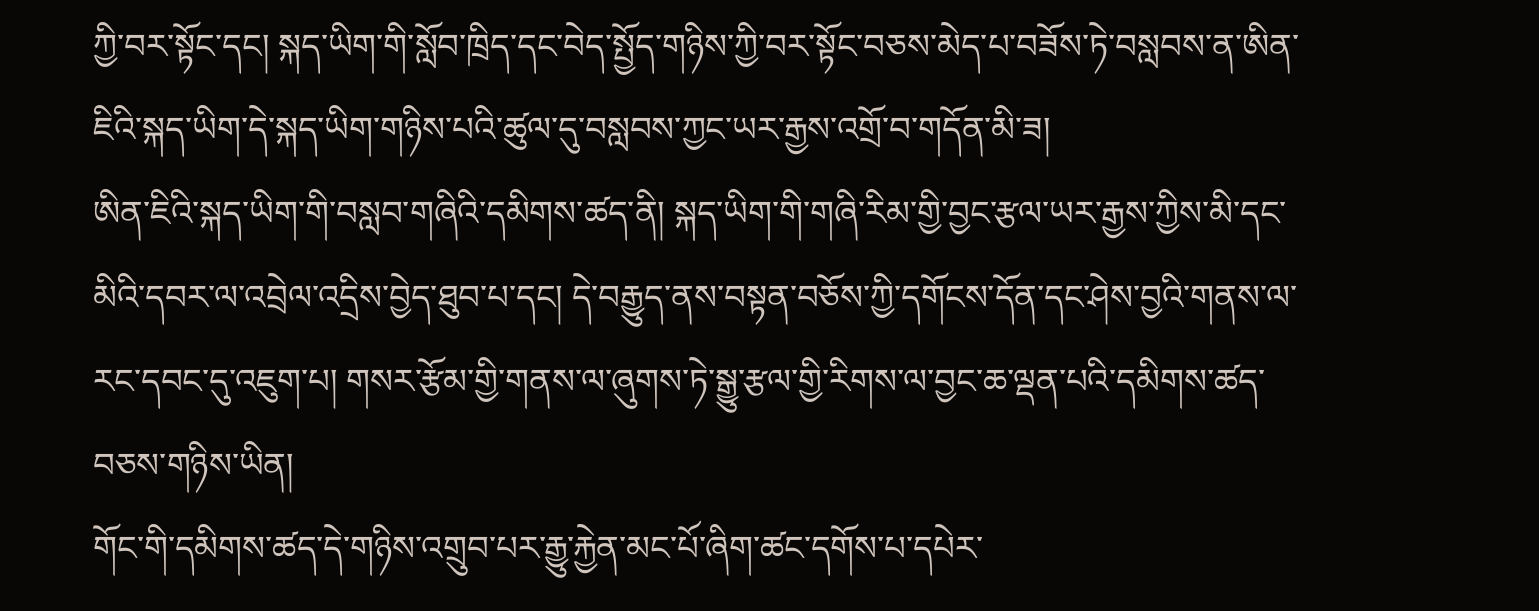ཀྱི་བར་སྟོང་དང། སྐད་ཡིག་གི་སློབ་ཁྲིད་དང་བེད་སྤྱོད་གཉིས་ཀྱི་བར་སྟོང་བཅས་མེད་པ་བཟོས་ཏེ་བསླབས་ན་ཨིན་ཇིའི་སྐད་ཡིག་དེ་སྐད་ཡིག་གཉིས་པའི་ཚུལ་དུ་བསླབས་ཀྱང་ཡར་རྒྱས་འགྲོ་བ་གདོན་མི་ཟ།
ཨིན་ཇིའི་སྐད་ཡིག་གི་བསླབ་གཞིའི་དམིགས་ཚད་ནི། སྐད་ཡིག་གི་གཞི་རིམ་གྱི་བྱང་རྩལ་ཡར་རྒྱས་ཀྱིས་མི་དང་མིའི་དབར་ལ་འབྲེལ་འདྲིས་བྱེད་ཐུབ་པ་དང། དེ་བརྒྱུད་ནས་བསྟན་བཅོས་ཀྱི་དགོངས་དོན་དང་ཤེས་བྱའི་གནས་ལ་རང་དབང་དུ་འཇུག་པ། གསར་རྩོམ་གྱི་གནས་ལ་ཞུགས་ཏེ་སྒྱུ་རྩལ་གྱི་རིགས་ལ་བྱང་ཆ་ལྡན་པའི་དམིགས་ཚད་བཅས་གཉིས་ཡིན།
གོང་གི་དམིགས་ཚད་དེ་གཉིས་འགྲུབ་པར་རྒྱུ་རྐྱེན་མང་པོ་ཞིག་ཚང་དགོས་པ་དཔེར་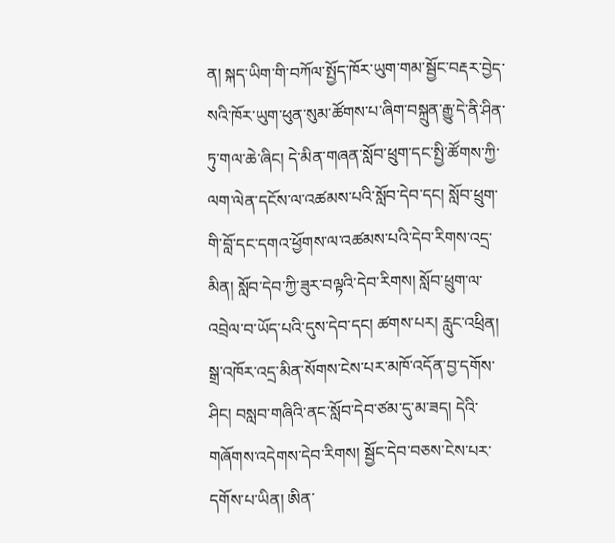ན། སྐད་ཡིག་གི་བཀོལ་སྤྱོད་ཁོར་ཡུག་གམ་སྦྱོང་བརྡར་བྱེད་སའི་ཁོར་ཡུག་ཕུན་སུམ་ཚོགས་པ་ཞིག་བསྐྲུན་རྒྱུ་དེ་ནི་ཤིན་ཏུ་གལ་ཆེ་ཞིང། དེ་མིན་གཞན་སློབ་ཕྲུག་དང་སྤྱི་ཚོགས་ཀྱི་ལག་ལེན་དངོས་ལ་འཚམས་པའི་སློབ་དེབ་དང། སློབ་ཕྲུག་གི་བློ་དང་དགའ་ཕྱོགས་ལ་འཚམས་པའི་དེབ་རིགས་འདྲ་མིན། སློབ་དེབ་ཀྱི་ཟུར་བལྟའི་དེབ་རིགས། སློབ་ཕྲུག་ལ་འབྲེལ་བ་ཡོད་པའི་དུས་དེབ་དང། ཚགས་པར། རླུང་འཕྲིན། སྒྲ་འཁོར་འདྲ་མིན་སོགས་ངེས་པར་མཁོ་འདོན་བྱ་དགོས་ཤིང། བསླབ་གཞིའི་ནང་སློབ་དེབ་ཙམ་དུ་མ་ཟད། དེའི་གཞོགས་འདེགས་དེབ་རིགས། སྦྱོང་དེབ་བཅས་ངེས་པར་དགོས་པ་ཡིན། ཨིན་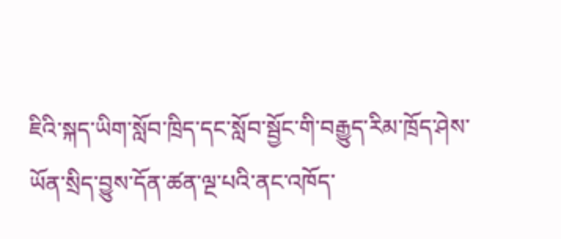ཇིའི་སྐད་ཡིག་སློབ་ཁྲིད་དང་སློབ་སྦྱོང་གི་བརྒྱུད་རིམ་ཁྲོད་ཤེས་ཡོན་སྲིད་བྱུས་དོན་ཚན་ལྔ་པའི་ནང་འཁོད་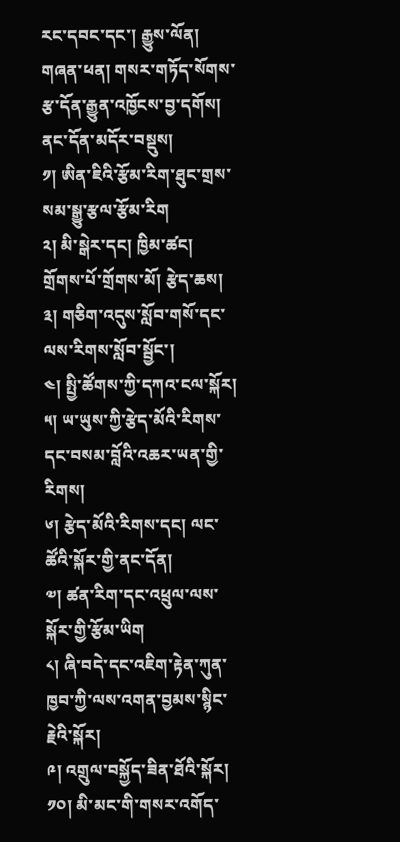རང་དབང་དང་། རྒྱུས་ལོན། གཞན་ཕན། གསར་གཏོད་སོགས་རྩ་དོན་རྒྱུན་འཁྱོངས་བྱ་དགོས།
ནང་དོན་མདོར་བསྡུས།
༡། ཨིན་ཇིའི་རྩོམ་རིག་ཐུང་གྲས་སམ་སྒྱུ་རྩལ་རྩོམ་རིག
༢། མི་སྒེར་དང། ཁྱིམ་ཚང། གྲོགས་པོ་གྲོགས་མོ། རྩེད་ཆས།
༣། གཅིག་འདུས་སློབ་གསོ་དང་ལས་རིགས་སློབ་སྦྱོང་།
༤། སྤྱི་ཚོགས་ཀྱི་དཀའ་ངལ་སྐོར།
༥། ཡ་ཡུས་ཀྱི་རྩེད་མོའི་རིགས་དང་བསམ་བློའི་འཆར་ཡན་གྱི་རིགས།
༦། རྩེད་མོའི་རིགས་དང། ལང་ཚོའི་སྐོར་གྱི་ནང་དོན།
༧། ཚན་རིག་དང་འཕྲུལ་ལས་སྐོར་གྱི་རྩོམ་ཡིག
༨། ཞི་བདེ་དང་འཇིག་རྟེན་ཀུན་ཁྱབ་ཀྱི་ལས་འགན་བྱམས་སྙིང་རྗེའི་སྐོར།
༩། འགྲུལ་བསྐྱོད་ཟིན་ཐོའི་སྐོར།
༡༠། མི་མང་གི་གསར་འགོད་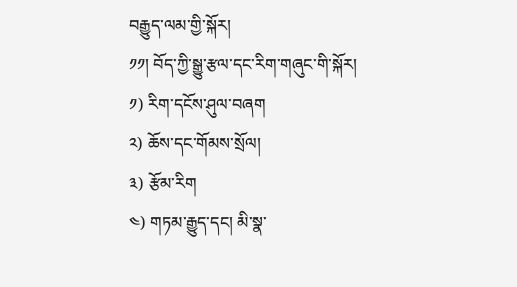བརྒྱུད་ལམ་གྱི་སྐོར།
༡༡། བོད་ཀྱི་སྒྱུ་རྩལ་དང་རིག་གཞུང་གི་སྐོར།
༡) རིག་དངོས་ཤུལ་བཞག
༢) ཆོས་དང་གོམས་སྲོལ།
༣) རྩོམ་རིག
༤) གཏམ་རྒྱུད་དང། མི་སྣ་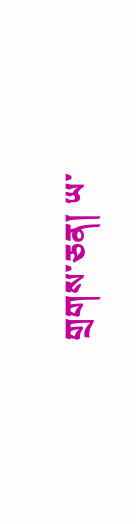གྲགས་ཅན། ཡ་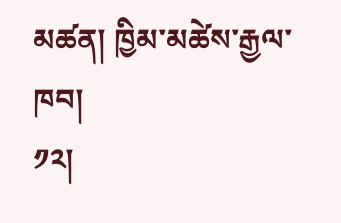མཚན། ཁྱིམ་མཚེས་རྒྱལ་ཁབ།
༡༢།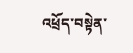འཕྲོད་བསྟེན་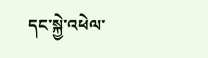དང་སྐྱེ་འཕེལ་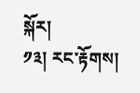སྐོར།
༡༣། རང་རྟོགས།